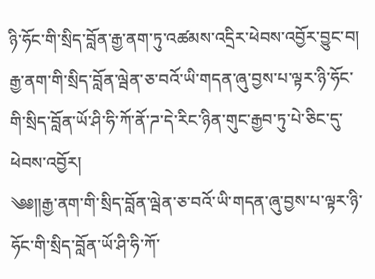ཉི་ཧོང་གི་སྲིད་བློན་རྒྱ་ནག་ཏུ་འཚམས་འདྲིར་ཕེབས་འབྱོར་བྱུང་བ།
རྒྱ་ནག་གི་སྲིད་བློན་ལྦེན་ཅ་བའོ་ཡི་གདན་ཞུ་བྱས་པ་ལྟར་ཉི་ཧོང་གི་སྲིད་བློན་ཡོ་ཤི་ཧི་ཀོ་ནོ་ཌ་དེ་རིང་ཉིན་གུང་རྒྱབ་ཏུ་པེ་ཅིང་དུ་ཕེབས་འབྱོར།
༄༅༎རྒྱ་ནག་གི་སྲིད་བློན་ལྦེན་ཅ་བའོ་ཡི་གདན་ཞུ་བྱས་པ་ལྟར་ཉི་ཧོང་གི་སྲིད་བློན་ཡོ་ཤི་ཧི་ཀོ་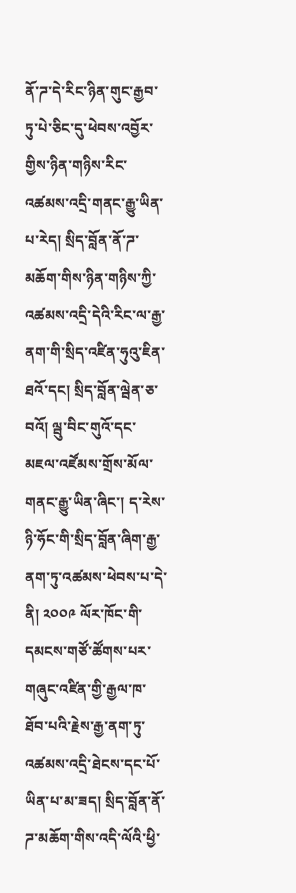ནོ་ཌ་དེ་རིང་ཉིན་གུང་རྒྱབ་ཏུ་པེ་ཅིང་དུ་ཕེབས་འབྱོར་གྱིས་ཉིན་གཉིས་རིང་འཚམས་འདྲི་གནང་རྒྱུ་ཡིན་པ་རེད། སྲིད་བློན་ནོ་ཌ་མཆོག་གིས་ཉིན་གཉིས་ཀྱི་འཚམས་འདྲི་དེའི་རིང་ལ་རྒྱ་ནག་གི་སྲིད་འཛིན་ཧུའུ་ཇིན་ཐའོ་དང། སྲིད་བློན་ལྦེན་ཅ་བའོ། ལྦུ་བིང་གུའོ་དང་མཇལ་འཛོམས་གྲོས་མོལ་གནང་རྒྱུ་ཡིན་ཞིང་། ད་རེས་ཉི་ཧོང་གི་སྲིད་བློན་ཞིག་རྒྱ་ནག་ཏུ་འཚམས་ཕེབས་པ་དེ་ནི། ༢༠༠༩ ལོར་ཁོང་གི་དམངས་གཙོ་ཚོགས་པར་གཞུང་འཛིན་གྱི་རྒྱལ་ཁ་ཐོབ་པའི་རྗེས་རྒྱ་ནག་ཏུ་འཚམས་འདྲི་ཐེངས་དང་པོ་ཡིན་པ་མ་ཟད། སྲིད་བློན་ནོ་ཌ་མཆོག་གིས་འདི་ལོའི་ཕྱི་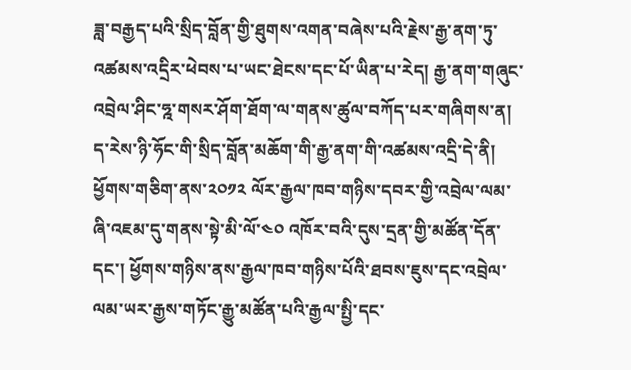ཟླ་བརྒྱད་པའི་སྲིད་བློན་གྱི་ཐུགས་འགན་བཞེས་པའི་རྗེས་རྒྱ་ནག་ཏུ་འཚམས་འདྲིར་ཕེབས་པ་ཡང་ཐེངས་དང་པོ་ཡིན་པ་རེད། རྒྱ་ནག་གཞུང་འབྲེལ་ཤིང་ཧྰ་གསར་ཤོག་ཐོག་ལ་གནས་ཚུལ་བཀོད་པར་གཞིགས་ན། ད་རེས་ཉི་ཧོང་གི་སྲིད་བློན་མཆོག་གི་རྒྱ་ནག་གི་འཚམས་འདྲི་དེ་ནི། ཕྱོགས་གཅིག་ནས་༢༠༡༢ ལོར་རྒྱལ་ཁབ་གཉིས་དབར་གྱི་འབྲེལ་ལམ་ཞི་འཇམ་དུ་གནས་སྟེ་མི་ལོ་༤༠ འཁོར་བའི་དུས་དྲན་གྱི་མཚོན་དོན་དང་། ཕྱོགས་གཉིས་ནས་རྒྱལ་ཁབ་གཉིས་པོའི་ཐབས་ཇུས་དང་འབྲེལ་ལམ་ཡར་རྒྱས་གཏོང་རྒྱུ་མཚོན་པའི་རྒྱལ་སྤྱི་དང་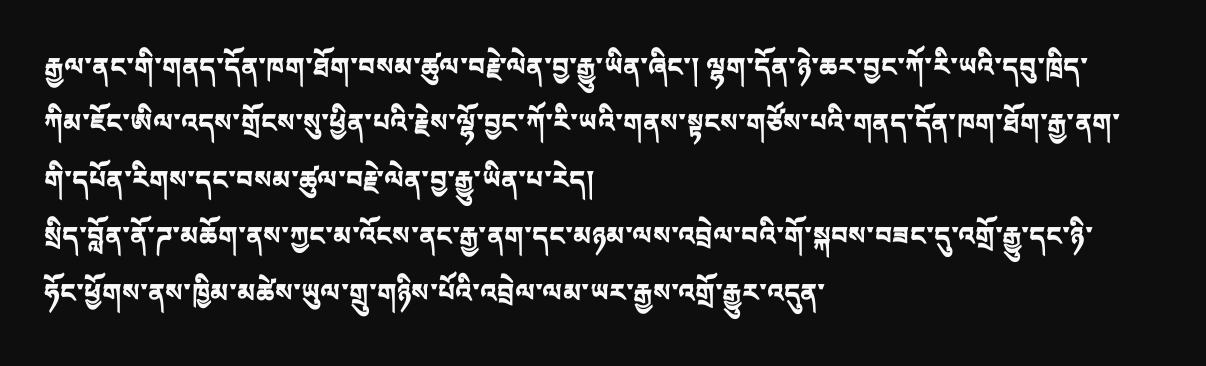རྒྱལ་ནང་གི་གནད་དོན་ཁག་ཐོག་བསམ་ཚུལ་བརྗེ་ལེན་བྱ་རྒྱུ་ཡིན་ཞིང་། ལྷག་དོན་ཉེ་ཆར་བྱང་ཀོ་རི་ཡའི་དབུ་ཁྲིད་ཀིམ་ཇོང་ཨིལ་འདས་གྲོངས་སུ་ཕྱིན་པའི་རྗེས་ལྷོ་བྱང་ཀོ་རི་ཡའི་གནས་སྟངས་གཙོས་པའི་གནད་དོན་ཁག་ཐོག་རྒྱ་ནག་གི་དཔོན་རིགས་དང་བསམ་ཚུལ་བརྗེ་ལེན་བྱ་རྒྱུ་ཡིན་པ་རེད།
སྲིད་བློན་ནོ་ཌ་མཆོག་ནས་ཀྱང་མ་འོངས་ནང་རྒྱ་ནག་དང་མཉམ་ལས་འབྲེལ་བའི་གོ་སྐབས་བཟང་དུ་འགྲོ་རྒྱུ་དང་ཉི་ཧོང་ཕྱོགས་ནས་ཁྱིམ་མཚེས་ཡུལ་གྲུ་གཉིས་པོའི་འབྲེལ་ལམ་ཡར་རྒྱས་འགྲོ་རྒྱུར་འདུན་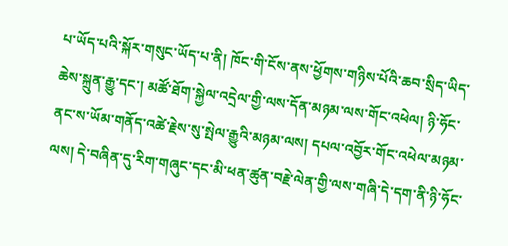པ་ཡོད་པའི་སྐོར་གསུང་ཡོད་པ་ནི། ཁོང་གི་ངོས་ནས་ཕྱོགས་གཉིས་པོའི་ཆབ་སྲིད་ཡིད་ཆེས་སྐྲུན་རྒྱུ་དང་། མཚོ་ཐོག་སྐྱེལ་འདྲེལ་གྱི་ལས་དོན་མཉམ་ལས་གོང་འཕེལ། ཉི་ཧོང་ནང་ས་ཡོམ་གནོད་འཚེ་རྗེས་སུ་སྤེལ་རྒྱུའི་མཉམ་ལས། དཔལ་འབྱོར་གོང་འཕེལ་མཉམ་ལས། དེ་བཞིན་དུ་རིག་གཞུང་དང་མི་ཕན་ཚུན་བརྗེ་ལེན་གྱི་ལས་གཞི་དེ་དག་ནི་ཉི་ཧོང་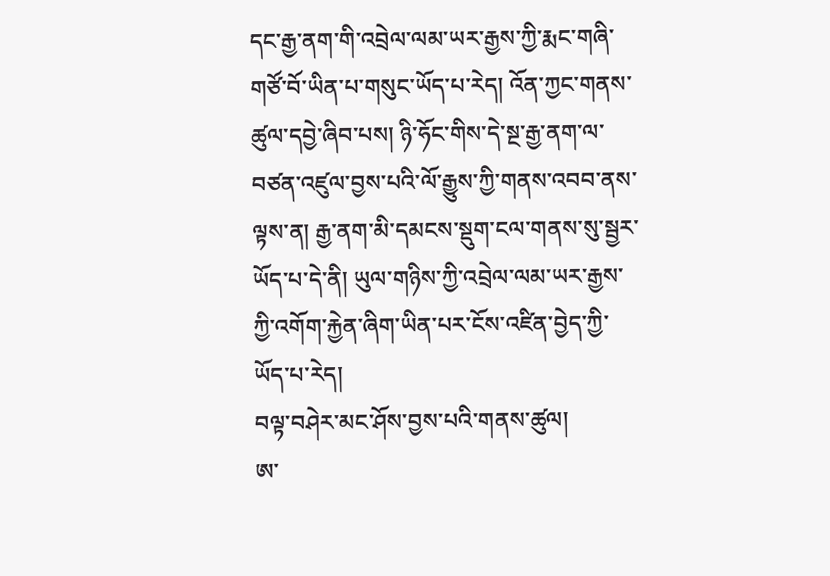དང་རྒྱ་ནག་གི་འབྲེལ་ལམ་ཡར་རྒྱས་ཀྱི་རྨང་གཞི་གཙོ་བོ་ཡིན་པ་གསུང་ཡོད་པ་རེད། འོན་ཀྱང་གནས་ཚུལ་དབྱེ་ཞིབ་པས། ཉི་ཧོང་གིས་དེ་སྔ་རྒྱ་ནག་ལ་བཙན་འཛུལ་བྱས་པའི་ལོ་རྒྱུས་ཀྱི་གནས་འབབ་ནས་ལྟས་ན། རྒྱ་ནག་མི་དམངས་སྡུག་ངལ་གནས་སུ་སྦྱར་ཡོད་པ་དེ་ནི། ཡུལ་གཉིས་ཀྱི་འབྲེལ་ལམ་ཡར་རྒྱས་ཀྱི་འགོག་རྐྱེན་ཞིག་ཡིན་པར་ངོས་འཛིན་བྱེད་ཀྱི་ཡོད་པ་རེད།
བལྟ་བཤེར་མང་ཤོས་བྱས་པའི་གནས་ཚུལ།
ཨ་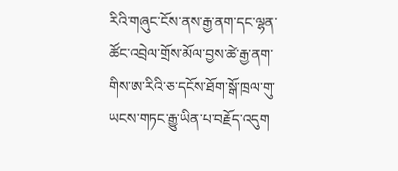རིའི་གཞུང་ངོས་ནས་རྒྱ་ནག་དང་ལྷན་ཚོང་འབྲེལ་གྲོས་མོལ་བྱས་ཚེ་རྒྱ་ནག་གིས་ཨ་རིའི་ཅ་དངོས་ཐོག་སྒོ་ཁྲལ་གུ་ཡངས་གཏང་རྒྱུ་ཡིན་པ་བརྗོད་འདུག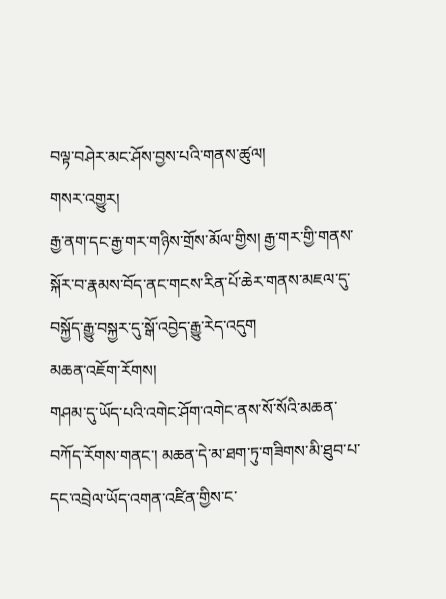བལྟ་བཤེར་མང་ཤོས་བྱས་པའི་གནས་ཚུལ།
གསར་འགྱུར།
རྒྱ་ནག་དང་རྒྱ་གར་གཉིས་གྲོས་མོལ་གྱིས། རྒྱ་གར་གྱི་གནས་སྐོར་བ་རྣམས་བོད་ནང་གངས་རིན་པོ་ཆེར་གནས་མཇལ་དུ་བསྐྱོད་རྒྱུ་བསྐྱར་དུ་སྒོ་འབྱེད་རྒྱུ་རེད་འདུག
མཆན་འཇོག་རོགས།
གཤམ་དུ་ཡོད་པའི་འགེང་ཤོག་འགེང་ནས་སོ་སོའི་མཆན་བཀོད་རོགས་གནང་། མཆན་དེ་མ་ཐག་ཏུ་གཟིགས་མི་ཐུབ་པ་དང་འབྲེལ་ཡོད་འགན་འཛིན་གྱིས་ང་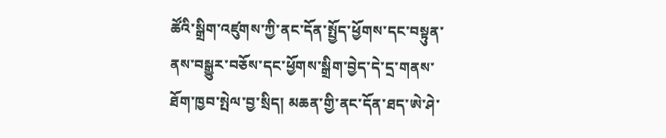ཚོའི་སྒྲིག་འཛུགས་ཀྱི་ནང་དོན་སྤྱོད་ཕྱོགས་དང་བསྟུན་ནས་བསྒྱུར་བཅོས་དང་ཕྱོགས་སྒྲིག་བྱེད་དེ་དྲ་གནས་ཐོག་ཁྱབ་སྤེལ་བྱ་སྲིད། མཆན་གྱི་ནང་དོན་ཐད་ཨེ་ཤེ་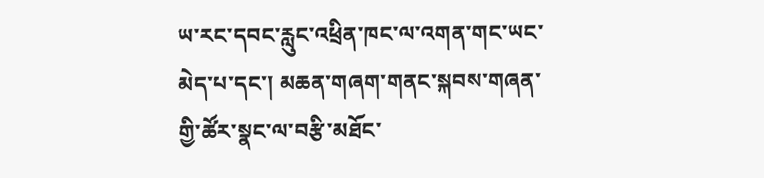ཡ་རང་དབང་རླུང་འཕྲིན་ཁང་ལ་འགན་གང་ཡང་མེད་པ་དང་། མཆན་གཞག་གནང་སྐབས་གཞན་གྱི་ཚོར་སྣང་ལ་བརྩི་མཐོང་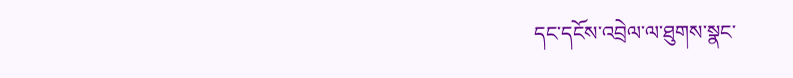དང་དངོས་འབྲེལ་ལ་ཐུགས་སྣང་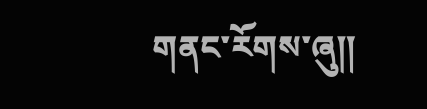གནང་རོགས་ཞུ༎